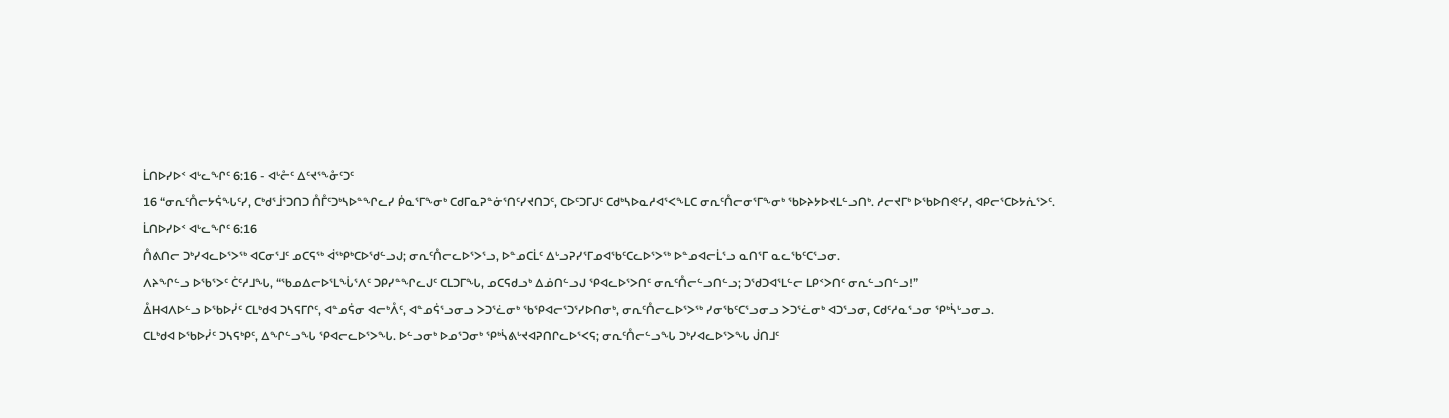ᒫᑎᐅᓯᐅᑉ ᐊᒡᓚᖏᑦ 6:16 - ᐊᒡᓔᑦ ᐃᑦᔪᕐᖕᓁᑦᑐᑦ
16 “ᓂᕆᑦᑍᓕᔭᕌᖓᑦᓯ, ᑕᒃᑯᕐᒨᕐᑐᑎᑐ ᑍᒤᑦᑐᒃᓴᐅᓐᖏᓚᓯ ᑮᓇᕐᒥᖕᓂᒃ ᑕᑯᒥᓇᕈᓐᓃᕐᑎᑦᓯᔪᑎᑐᑦ, ᑕᐅᑦᑐᒥᒍᑦ ᑕᑯᒃᓴᐅᓇᓱᐊᕐᐸᖕᒪᑕ ᓂᕆᑦᑍᓕᓂᕐᒥᖕᓂᒃ ᖃᐅᔨᔭᐅᔪᒪᓪᓗᑎᒃ. ᓱᓕᔪᒥᒃ ᐅᖃᐅᑎᕙᑦᓯ, ᐊᑭᓕᕐᑕᐅᔭᕇᕐᐳᑦ.
ᒫᑎᐅᓯᐅᑉ ᐊᒡᓚᖏᑦ 6:16
ᑍᕕᑎᓕ ᑐᒃᓯᐊᓚᐅᕐᐳᖅ ᐊᑕᓂᕐᒧᑦ ᓄᑕᕋᖅ ᐋᖅᑭᒃᑕᐅᖁᓪᓗᒍ; ᓂᕆᑦᑍᓕᓚᐅᕐᐳᕐᓗ, ᐅᓐᓄᑕᒫᑦ ᐃᒡᓗᕈᓯᕐᒥᓄᐊᖃᑦᑕᓚᐅᕐᐳᖅ ᐅᓐᓄᐊᓕᒫᕐᓗ ᓇᑎᕐᒥ ᓇᓚᖃᑦᑕᕐᓗᓂ.
ᐱᔨᖏᓪᓗ ᐅᖃᕐᐳᑦ ᑖᑦᓱᒧᖓ, “ᖃᓄᐃᓕᐅᕐᒪᖔᕐᐱᑦ ᑐᑭᓯᓐᖏᓚᒍᑦ ᑕᒪᑐᒥᖓ, ᓄᑕᕋᑯᓗᒃ ᐃᓅᑎᓪᓗᒍ ᕿᐊᓚᐅᕐᐳᑎᑦ ᓂᕆᑦᑍᓕᓪᓗᑎᓪᓗ; ᑐᖁᑐᐊᕐᒪᓪᓕ ᒪᑭᑉᐳᑎᑦ ᓂᕆᓪᓗᑎᓪᓗ!”
ᐂᕼᐊᐱᐅᓪᓗ ᐅᖃᐅᓰᑦ ᑕᒪᒃᑯᐊ ᑐᓴᕋᒥᒋᑦ, ᐊᓐᓄᕌᓂ ᐊᓕᒃᐰᑦ, ᐊᓐᓄᕌᕐᓗᓂᓗ ᐳᑐᕐᓛᓂᒃ ᖃᕿᐊᓕᕐᑐᕐᓯᐅᑎᓂᒃ, ᓂᕆᑦᑍᓕᓚᐅᕐᐳᖅ ᓯᓂᖃᑦᑕᕐᓗᓂᓗ ᐳᑐᕐᓛᓂᒃ ᐊᑐᕐᓗᓂ, ᑕᑯᑦᓱᓇᕐᓗᓂ ᕿᒃᓵᒡᓗᓂᓗ.
ᑕᒪᒃᑯᐊ ᐅᖃᐅᓰᑦ ᑐᓴᕋᒃᑭᑦ, ᐃᖏᓪᓗᖓ ᕿᐊᓕᓚᐅᕐᐳᖓ. ᐅᓪᓗᓂᒃ ᐅᓄᕐᑐᓂᒃ ᕿᒃᓵᕕᒡᔪᐊᕈᑎᒋᓚᐅᕐᐸᕋ; ᓂᕆᑦᑍᓕᓪᓗᖓ ᑐᒃᓯᐊᓚᐅᕐᐳᖓ ᒎᑎᒧᑦ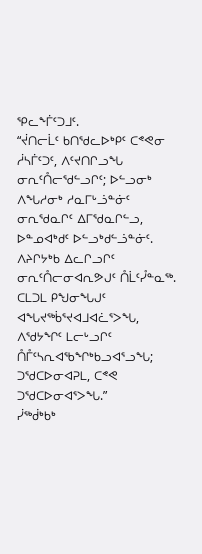ᕿᓚᖕᒦᑦᑐᒧᑦ.
“ᔫᑎᓕᒫᑦ ᑲᑎᖁᓚᐅᒃᑭᑦ ᑕᕝᕙᓂ ᓲᓴᒦᑦᑐᑦ, ᐱᑦᔪᑎᒋᓗᖓ ᓂᕆᑦᑍᓕᖁᓪᓗᒋᑦ; ᐅᓪᓗᓂᒃ ᐱᖓᓱᓂᒃ ᓱᓇᒥᒡᓘᓐᓃᑦ ᓂᕆᖁᓇᒋᑦ ᐃᒥᖁᓇᒋᓪᓗ, ᐅᓐᓄᐊᒃᑯᑦ ᐅᓪᓗᒃᑯᓪᓘᓐᓃᑦ. ᐱᔨᒋᔭᒃᑲ ᐃᓚᒋᓗᒋᑦ ᓂᕆᑦᑍᓕᓂᐊᕆᕗᒍᑦ ᑍᒫᑦᓮᓐᓇᖅ. ᑕᒪᑐᒪ ᑭᖑᓂᖓᒍᑦ ᐊᖓᔪᖅᑳᕐᔪᐊᒧᐊᓛᕐᐳᖓ, ᐱᖁᔭᖏᑦ ᒪᓕᒡᓗᒋᑦ ᑍᒤᑦᓴᕆᐊᖃᖏᒃᑲᓗᐊᕐᓗᖓ; ᑐᖁᑕᐅᓂᐊᕈᒪ, ᑕᕝᕙ ᑐᖁᑕᐅᓂᐊᕐᐳᖓ.”
ᓰᖅᑰᒃᑲᒃ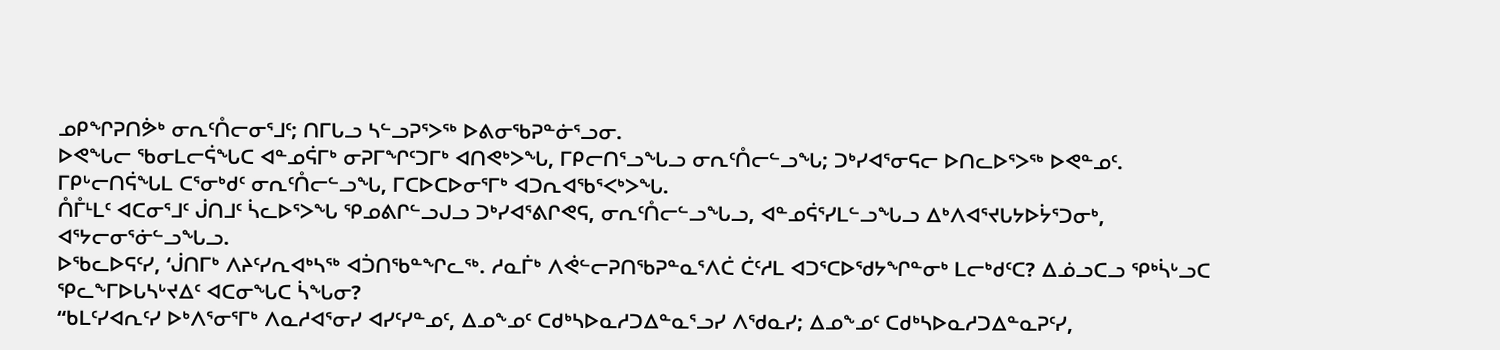ᓄᑭᖏᕈᑎᕘᒃ ᓂᕆᑦᑍᓕᓂᕐᒧᑦ; ᑎᒥᒐᓗ ᓴᓪᓗᕈᕐᐳᖅ ᐅᕕᓂᖃᕈᓐᓃᕐᓗᓂ.
ᐅᕙᖓᓕ ᖃᓂᒪᓕᕌᖓᑕ ᐊᓐᓄᕌᒥᒃ ᓂᕈᒥᖏᑦᑐᒥᒃ ᐊᑎᕙᒃᐳᖓ, ᒥᑭᓕᑎᕐᓗᖓᓗ ᓂᕆᑦᑍᓕᓪᓗᖓ; ᑐᒃᓯᐊᕐᓂᕋᓕ ᐅᑎᓚᐅᕐᐳᖅ ᐅᕙᓐᓄᑦ.
ᒥᑭᒡᓕᑎᕌᖓᒪ ᑕᕐᓂᒃᑯᑦ ᓂᕆᑦᑍᓕᓪᓗᖓ, ᒥᑕᐅᑕᐅᓂᕐᒥᒃ ᐊᑐᕆᐊᖃᕐᐸᒃᐳᖓ.
ᑍᒤᒻᒪᑦ ᐊᑕᓂᕐᒧᑦ ᒎᑎᒧᑦ ᓵᓚᐅᕐᐳᖓ ᕿᓄᕕᒋᓪᓗᒍᓗ ᑐᒃᓯᐊᕐᕕᒋᕙᕋ, ᓂᕆᑦᑍᓕᓪᓗᖓᓗ, ᐊᓐᓄᕌᕐᓯᒪᓪᓗᖓᓗ ᐃᒃᐱᐊᕐᔪᒐᔭᐅᔮᕐᑐᓂᒃ, ᐊᕐᔭᓕᓂᕐᓃᓪᓗᖓᓗ.
ᐅᖃᓚᐅᕋᑦᓯ, ‘ᒎᑎᒥᒃ ᐱᔨᑦᓯᕆᐊᒃᓴᖅ ᐊᑑᑎᖃᓐᖏᓚᖅ. ᓱᓇᒦᒃ ᐱᕚᓪᓕᕈᑎᖃᕈᓐᓇᕐᐱᑖ ᑖᑦᓱᒪ ᐊᑐᕐᑕᐅᖁᔭᖏᓐᓂᒃ ᒪᓕᒃᑯᑦᑕ? ᐃᓅᓗᑕᓗ ᕿᒃᓵᒡᓗᑕ ᕿᓚᖕᒥᐅᒐᓴᒡᔪᐃᑦ ᐊᑕᓂᖓᑕ ᓵᖓᓂ?
“ᑲᒪᑦᓯᐊᕆᑦᓯ ᐅᒃᐱᕐᓂᕐᒥᒃ ᐱᓇᓱᐊᕐᓂᓯ ᐊᓯᑦᓯᓐᓄᑦ, ᐃᓄᖕᓄᑦ ᑕᑯᒃᓴᐅᓇᓱᑐᐃᓐᓇᕐᓗᓯ ᐱᖁᓇᓯ; ᐃᓄᖕᓄᑦ ᑕᑯᒃᓴᐅᓇᓱᑐᐃᓐᓇᕈᑦᓯ,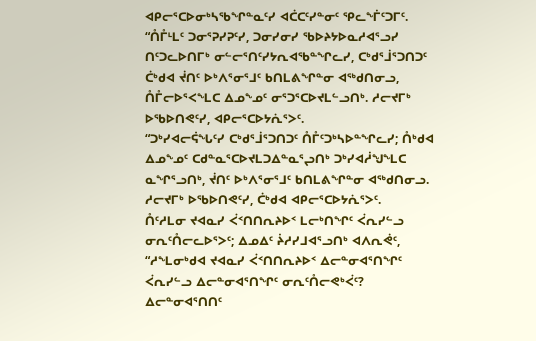ᐊᑭᓕᕐᑕᐅᓂᒃᓴᖃᖏᓐᓇᑦᓯ ᐊᑖᑕᑦᓯᓐᓂᑦ ᕿᓚᖕᒦᑦᑐᒥᑦ.
“ᑍᒤᒻᒪᑦ ᑐᓂᕐᕈᓯᕈᑦᓯ, ᑐᓂᓯᓂᓯ ᖃᐅᔨᔭᐅᓇᓱᐊᕐᓗᓯ ᑎᑦᑐᓚᐅᑎᒥᒃ ᓂᓪᓕᕐᑎᑦᓯᔭᕆᐊᖃᓐᖏᓚᓯ, ᑕᒃᑯᕐᒨᕐᑐᑎᑐᑦ ᑖᒃᑯᐊ ᔫᑎᑦ ᐅᒃᐱᕐᓂᕐᒧᑦ ᑲᑎᒪᕕᖏᓐᓂ ᐊᖅᑯᑎᓂᓗ, ᑍᒤᓕᐅᕐᐸᖕᒪᑕ ᐃᓄᖕᓄᑦ ᓂᕐᑐᕐᑕᐅᔪᒪᓪᓗᑎᒃ. ᓱᓕᔪᒥᒃ ᐅᖃᐅᑎᕙᑦᓯ, ᐊᑭᓕᕐᑕᐅᔭᕇᕐᐳᑦ.
“ᑐᒃᓯᐊᓕᕌᖓᑦᓯ ᑕᒃᑯᕐᒨᕐᑐᑎᑐᑦ ᑍᒤᑦᑐᒃᓴᐅᓐᖏᓚᓯ; ᑍᒃᑯᐊ ᐃᓄᖕᓄᑦ ᑕᑯᓐᓇᕐᑕᐅᔪᒪᑐᐃᓐᓇᕐᖢᑎᒃ ᑐᒃᓯᐊᓲᖑᖕᒪᑕ ᓇᖏᕐᓗᑎᒃ, ᔫᑎᑦ ᐅᒃᐱᕐᓂᕐᒧᑦ ᑲᑎᒪᕕᖏᓐᓂ ᐊᖅᑯᑎᓂᓗ. ᓱᓕᔪᒥᒃ ᐅᖃᐅᑎᕙᑦᓯ, ᑖᒃᑯᐊ ᐊᑭᓕᕐᑕᐅᔭᕇᕐᐳᑦ.
ᑍᑦᓱᒪᓂ ᔪᐊᓇᓯ ᐹᑉᑎᑎᕆᔨᐅᑉ ᒪᓕᒃᑎᖏᑦ ᐹᕆᓯᓪᓗ ᓂᕆᑦᑍᓕᓚᐅᕐᐳᑦ; ᐃᓄᐃᑦ ᔩᓱᓯᒧᐊᕐᓗᑎᒃ ᐊᐱᕆᕚᑦ, “ᓱᖕᒪᓂᒃᑯᐊ ᔪᐊᓇᓯ ᐹᑉᑎᑎᕆᔨᐅᑉ ᐃᓕᓐᓂᐊᕐᑎᖏᑦ ᐹᕆᓯᓪᓗ ᐃᓕᓐᓂᐊᕐᑎᖏᑦ ᓂᕆᑦᑍᓕᕙᒃᐹᑦ? ᐃᓕᓐᓂᐊᕐᑎᑎᑦ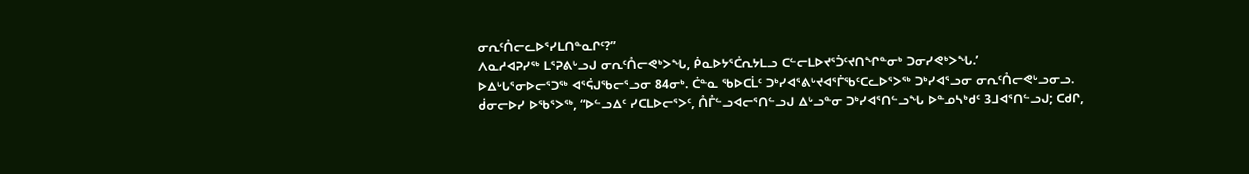ᓂᕆᑦᑍᓕᓚᐅᕐᓯᒪᑎᓐᓇᒋᑦ?”
ᐱᓇᓱᐊᕈᓯᖅ ᒪᕐᕈᕕᒡᓗᒍ ᓂᕆᑦᑍᓕᕙᒃᐳᖓ, ᑮᓇᐅᔭᕐᑖᕆᔭᒪᓗ ᑕᓪᓕᒪᐅᔪᕐᑑᑦᔪᑎᖏᓐᓂᒃ ᑐᓂᓯᕙᒃᐳᖓ.’
ᐅᐃᒡᒐᕐᓂᐅᓕᕐᑐᖅ ᐊᕐᕌᒍᖃᓕᕐᓗᓂ 84ᓂᒃ. ᑖᓐᓇ ᖃᐅᑕᒫᑦ ᑐᒃᓯᐊᕐᕕᒡᔪᐊᕐᒦᖃᑦᑕᓚᐅᕐᐳᖅ ᑐᒃᓯᐊᕐᓗᓂ ᓂᕆᑦᑍᓕᕙᒡᓗᓂᓗ.
ᑰᓂᓕᐅᓯ ᐅᖃᕐᐳᖅ, “ᐅᓪᓗᐃᑦ ᓯᑕᒪᐅᓕᕐᐳᑦ, ᑍᒤᓪᓗᐊᓕᕐᑎᓪᓗᒍ ᐃᒡᓗᓐᓂ ᑐᒃᓯᐊᕐᑎᓪᓗᖓ ᐅᓐᓄᓴᒃᑯᑦ 3ᒧᐊᕐᑎᓪᓗᒍ; ᑕᑯᒋ,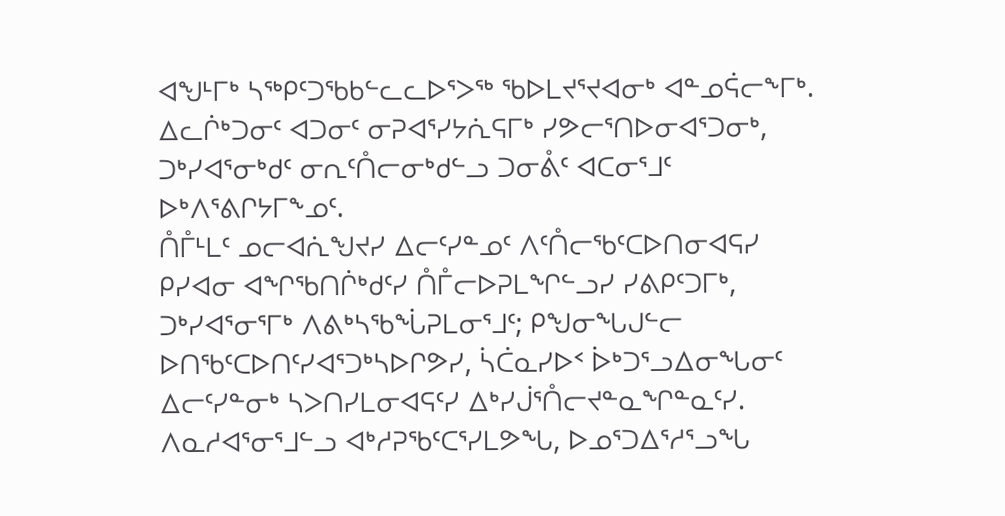ᐊᖑᒻᒥᒃ ᓴᖅᑭᑦᑐᖃᑲᓪᓚᓚᐅᕐᐳᖅ ᖃᐅᒪᔪᕐᔪᐊᓂᒃ ᐊᓐᓄᕌᓕᖕᒥᒃ.
ᐃᓚᒌᒃᑐᓂᑦ ᐊᑐᓂᑦ ᓂᕈᐊᕐᓯᔭᕇᕋᒥᒃ ᓯᕗᓕᕐᑎᐅᓂᐊᕐᑐᓂᒃ, ᑐᒃᓯᐊᕐᓂᒃᑯᑦ ᓂᕆᑦᑍᓕᓂᒃᑯᓪᓗ ᑐᓂᕔᑦ ᐊᑕᓂᕐᒧᑦ ᐅᒃᐱᕐᕕᒋᔭᒥᖕᓄᑦ.
ᑍᒤᒻᒪᑦ ᓄᓕᐊᕇᖑᔪᓯ ᐃᓕᑦᓯᓐᓄᑦ ᐱᑦᑍᓕᖃᑦᑕᐅᑎᓂᐊᕋᓯ ᑭᓯᐊᓂ ᐊᖏᖃᑎᒌᒃᑯᑦᓯ ᑍᒤᓕᐅᕈᒪᖏᓪᓗᓯ ᓯᕕᑭᑦᑐᒥᒃ, ᑐᒃᓯᐊᕐᓂᕐᒥᒃ ᐱᕕᒃᓴᖃᖔᕈᒪᓂᕐᒧᑦ; ᑭᖑᓂᖓᒍᓪᓕ ᐅᑎᖃᑦᑕᐅᑎᑦᓯᐊᕐᑐᒃᓴᐅᒋᕗᓯ, ᓵᑖᓇᓯᐅᑉ ᐆᒃᑐᕐᓗᐃᓂᖓᓂᑦ ᐃᓕᑦᓯᓐᓂᒃ ᓴᐳᑎᓯᒪᓂᐊᕋᑦᓯ ᐃᒃᓯᒎᕐᑍᓕᔪᓐᓇᖏᓐᓇᑦᓯ.
ᐱᓇᓱᐊᕐᓂᕐᒧᓪᓗ ᐊᒃᓱᕈᖃᑦᑕᕐᓯᒪᕗᖓ, ᐅᓄᕐᑐᐃᕐᓱᕐᓗᖓ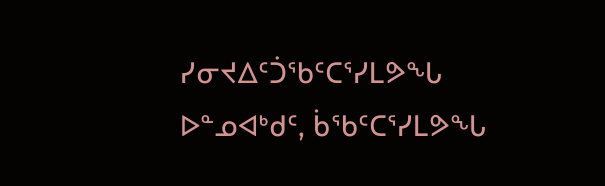ᓯᓂᔪᐃᑦᑑᖃᑦᑕᕐᓯᒪᕗᖓ ᐅᓐᓄᐊᒃᑯᑦ, ᑳᖃᑦᑕᕐᓯᒪᕗᖓ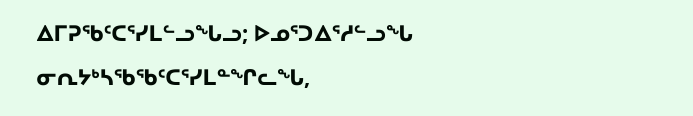ᐃᒥᕈᖃᑦᑕᕐᓯᒪᓪᓗᖓᓗ; ᐅᓄᕐᑐᐃᕐᓱᓪᓗᖓ ᓂᕆᔭᒃᓴᖃᖃᑦᑕᕐᓯᒪᓐᖏᓚᖓ,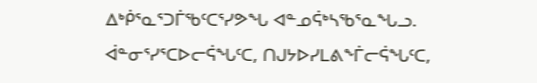ᐃᒃᑮᕐᓇᕐᑐᒦᖃᑦᑕᕐᓯᕗᖓ ᐊᓐᓄᕌᒃᓴᖃᕐᓇᖓᓗ.
ᐋᓐᓂᕐᓯᕐᑕᐅᓕᕌᖓᑦᑕ, ᑎᒍᔭᐅᓯᒪᕕᖕᒦᓕᕌᖓᑦᑕ,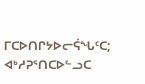ᒥᑕᐅᑎᒋᔭᐅᓕᕌᖓᑦᑕ; ᐊᒃᓱᕈᕐᑎᑕᐅᓪᓗᑕ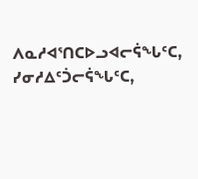ᐱᓇᓱᐊᕐᑎᑕᐅᓗᐊᓕᕌᖓᑦᑕ, ᓯᓂᓱᐃᑦᑑᓕᕌᖓᑦᑕ,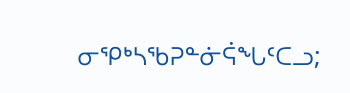ᓂᕿᒃᓴᖃᕈᓐᓃᕌᖓᑦᑕᓗ;